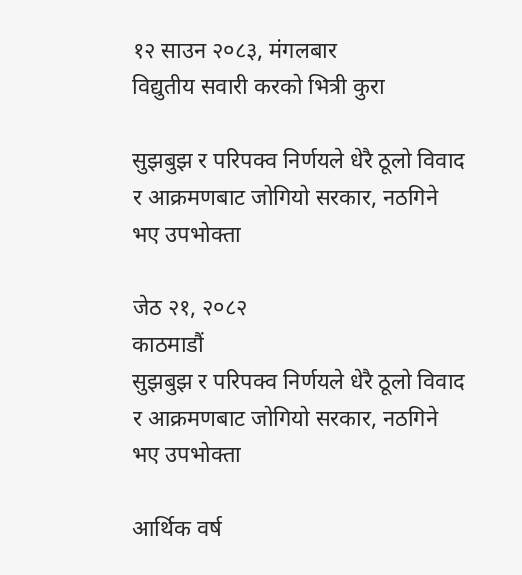१२ साउन २०८३, मंगलबार
विद्युतीय सवारी करको भित्री कुरा

सुझबुझ र परिपक्व निर्णयले धेरै ठूलो विवाद र आक्रमणबाट जोगियो सरकार, नठगिने भए उपभोक्ता

जेठ २१, २०८२
काठमाडौं
सुझबुझ र परिपक्व निर्णयले धेरै ठूलो विवाद र आक्रमणबाट जोगियो सरकार, नठगिने भए उपभोक्ता

आर्थिक वर्ष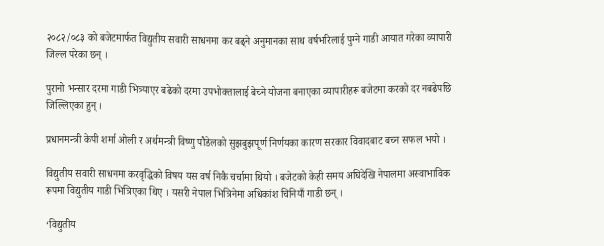२०८२/०८३ को बजेटमार्फत विद्युतीय सवारी साधनमा कर बढ्ने अनुमानका साथ वर्षभरिलाई पुग्ने गाडी आयात गरेका व्यापारी जिल्ल परेका छन् ।

पुरानो भन्सार दरमा गाडी भित्र्याएर बढेको दरमा उपभोक्तालाई बेच्ने योजना बनाएका व्यापारीहरू बजेटमा करको दर नबढेपछि जिल्लिएका हुन् ।

प्रधानमन्त्री केपी शर्मा ओली र अर्थमन्त्री विष्णु पौडेलको सुझबुझपूर्ण निर्णयका कारण सरकार विवादबाट बच्न सफल भयो ।

विद्युतीय सवारी साधनमा करवृद्धिको विषय यस वर्ष निकै चर्चामा थियो । बजेटको केही समय अघिदेखि नेपालमा अस्वाभाविक रूपमा विद्युतीय गाडी भित्रिएका थिए । यसरी नेपाल भित्रिनेमा अधिकांश चिनियाँ गाडी छन् ।

‘विद्युतीय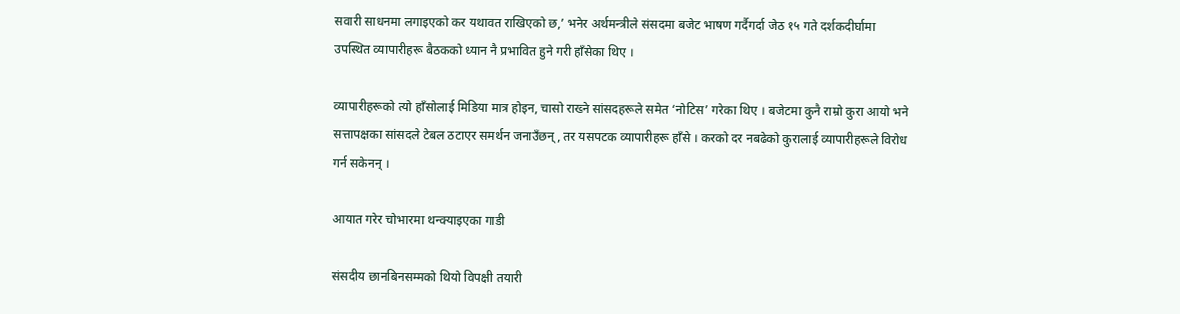सवारी साधनमा लगाइएको कर यथावत राखिएको छ,’ भनेर अर्थमन्त्रीले संसदमा बजेट भाषण गर्दैगर्दा जेठ १५ गते दर्शकदीर्घामा उपस्थित व्यापारीहरू बैठकको ध्यान नै प्रभावित हुने गरी हाँसेका थिए ।

व्यापारीहरूको त्यो हाँसोलाई मिडिया मात्र होइन, चासो राख्ने सांसदहरूले समेत ‘नोटिस’ गरेका थिए । बजेटमा कुनै राम्रो कुरा आयो भने सत्तापक्षका सांसदले टेबल ठटाएर समर्थन जनाउँछन्, तर यसपटक व्यापारीहरू हाँसे । करको दर नबढेको कुरालाई व्यापारीहरूले विरोध गर्न सकेनन् ।

आयात गरेर चोभारमा थन्क्याइएका गाडी

संसदीय छानबिनसम्मको थियो विपक्षी तयारी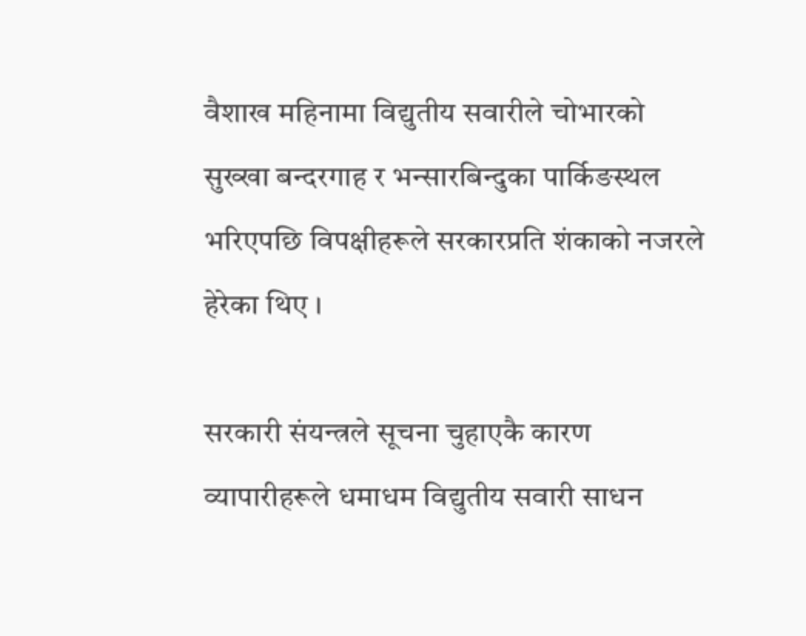वैशाख महिनामा विद्युतीय सवारीले चोभारको सुख्खा बन्दरगाह र भन्सारबिन्दुका पार्किङस्थल भरिएपछि विपक्षीहरूले सरकारप्रति शंकाको नजरले हेरेका थिए ।

सरकारी संयन्त्रले सूचना चुहाएकै कारण व्यापारीहरूले धमाधम विद्युतीय सवारी साधन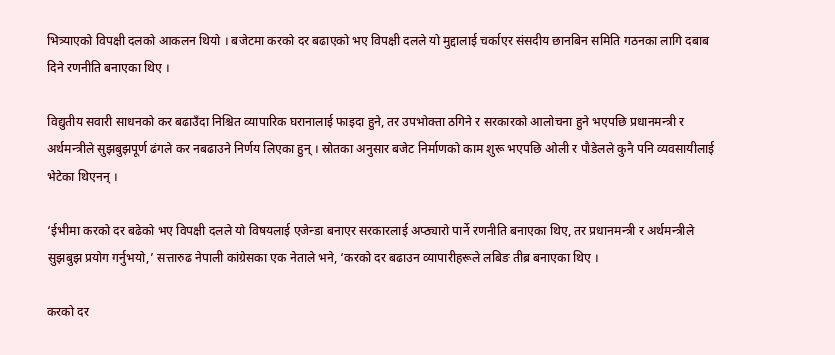भित्र्याएको विपक्षी दलको आकलन थियो । बजेटमा करको दर बढाएको भए विपक्षी दलले यो मुद्दालाई चर्काएर संसदीय छानबिन समिति गठनका लागि दबाब दिने रणनीति बनाएका थिए ।

विद्युतीय सवारी साधनको कर बढाउँदा निश्चित व्यापारिक घरानालाई फाइदा हुने, तर उपभोक्ता ठगिने र सरकारको आलोचना हुने भएपछि प्रधानमन्त्री र अर्थमन्त्रीले सुझबुझपूर्ण ढंगले कर नबढाउने निर्णय लिएका हुन् । स्रोतका अनुसार बजेट निर्माणको काम शुरू भएपछि ओली र पौडेलले कुनै पनि व्यवसायीलाई भेटेका थिएनन् ।

‘ईभीमा करको दर बढेको भए विपक्षी दलले यो विषयलाई एजेन्डा बनाएर सरकारलाई अप्ठ्यारो पार्ने रणनीति बनाएका थिए, तर प्रधानमन्त्री र अर्थमन्त्रीले सुझबुझ प्रयोग गर्नुभयो,’ सत्तारुढ नेपाली कांग्रेसका एक नेताले भने, ‘करको दर बढाउन व्यापारीहरूले लबिङ तीब्र बनाएका थिए ।

करको दर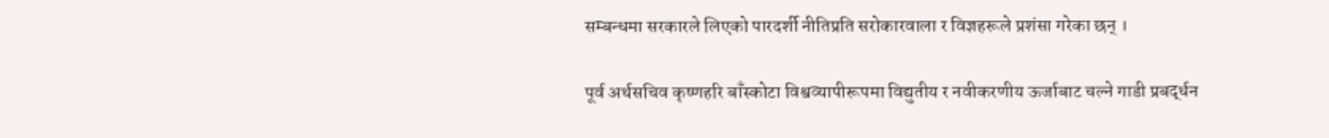सम्बन्धमा सरकारले लिएको पारदर्शी नीतिप्रति सरोकारवाला र विज्ञहरूले प्रशंसा गरेका छन् ।

पूर्व अर्थसचिव कृष्णहरि बाँस्कोटा विश्वव्यापीरूपमा विद्युतीय र नवीकरणीय ऊर्जाबाट चल्ने गाडी प्रबर्द्धन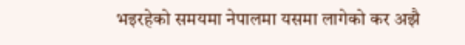भइरहेको समयमा नेपालमा यसमा लागेको कर अझै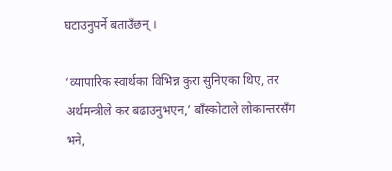घटाउनुपर्ने बताउँछन् ।

‘व्यापारिक स्वार्थका विभिन्न कुरा सुनिएका थिए, तर अर्थमन्त्रीले कर बढाउनुभएन,’ बाँस्कोटाले लोकान्तरसँग भने,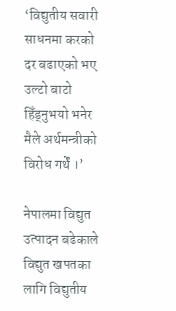‘विद्युतीय सवारी साधनमा करको दर बढाएको भए उल्टो बाटो हिँड्नुभयो भनेर मैले अर्थमन्त्रीको विरोध गर्थें ।’

नेपालमा विद्युत उत्पादन बढेकाले विद्युत खपतका लागि विद्युतीय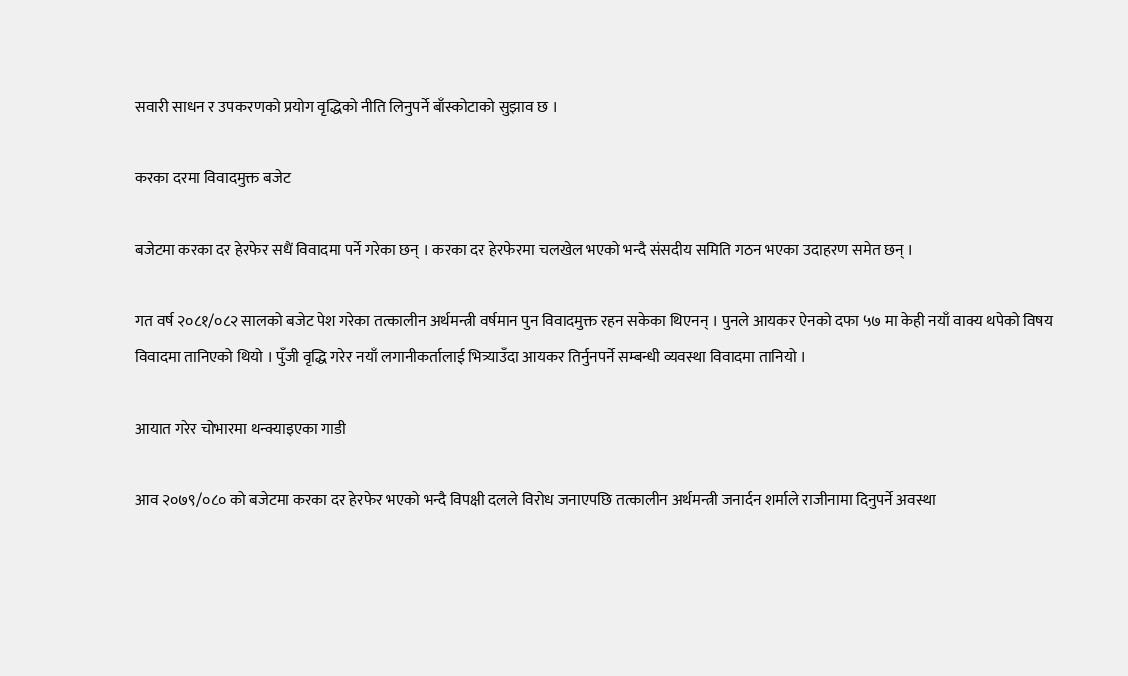सवारी साधन र उपकरणको प्रयोग वृद्धिको नीति लिनुपर्ने बाँस्कोटाको सुझाव छ ।

करका दरमा विवादमुक्त बजेट

बजेटमा करका दर हेरफेर सधैं विवादमा पर्ने गरेका छन् । करका दर हेरफेरमा चलखेल भएको भन्दै संसदीय समिति गठन भएका उदाहरण समेत छन् ।

गत वर्ष २०८१/०८२ सालको बजेट पेश गरेका तत्कालीन अर्थमन्त्री वर्षमान पुन विवादमुक्त रहन सकेका थिएनन् । पुनले आयकर ऐनको दफा ५७ मा केही नयाँ वाक्य थपेको विषय विवादमा तानिएको थियो । पुँजी वृद्धि गरेर नयाँ लगानीकर्तालाई भित्र्याउँदा आयकर तिर्नुनपर्ने सम्बन्धी व्यवस्था विवादमा तानियो ।

आयात गरेर चोभारमा थन्क्याइएका गाडी

आव २०७९/०८० को बजेटमा करका दर हेरफेर भएको भन्दै विपक्षी दलले विरोध जनाएपछि तत्कालीन अर्थमन्त्री जनार्दन शर्माले राजीनामा दिनुपर्ने अवस्था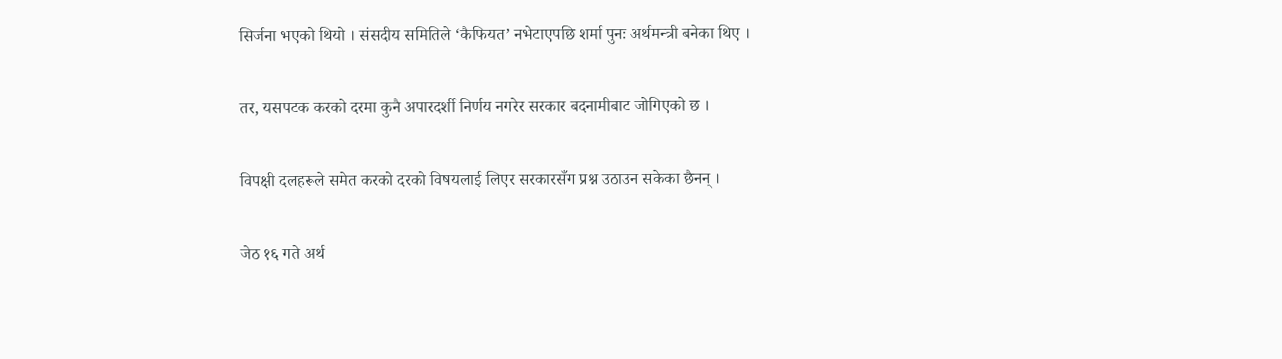सिर्जना भएको थियो । संसदीय समितिले ‘कैफियत’ नभेटाएपछि शर्मा पुनः अर्थमन्त्री बनेका थिए ।

तर, यसपटक करको दरमा कुनै अपारदर्शी निर्णय नगरेर सरकार बदनामीबाट जोगिएको छ ।

विपक्षी दलहरूले समेत करको दरको विषयलाई लिएर सरकारसँग प्रश्न उठाउन सकेका छैनन् ।

जेठ १६ गते अर्थ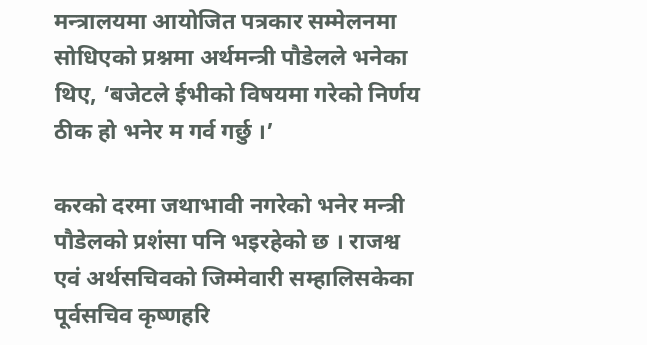मन्त्रालयमा आयोजित पत्रकार सम्मेलनमा सोधिएको प्रश्नमा अर्थमन्त्री पौडेलले भनेका थिए, ‘बजेटले ईभीको विषयमा गरेको निर्णय ठीक हो भनेर म गर्व गर्छु ।’

करको दरमा जथाभावी नगरेको भनेर मन्त्री पौडेलको प्रशंसा पनि भइरहेको छ । राजश्व एवं अर्थसचिवको जिम्मेवारी सम्हालिसकेका पूर्वसचिव कृष्णहरि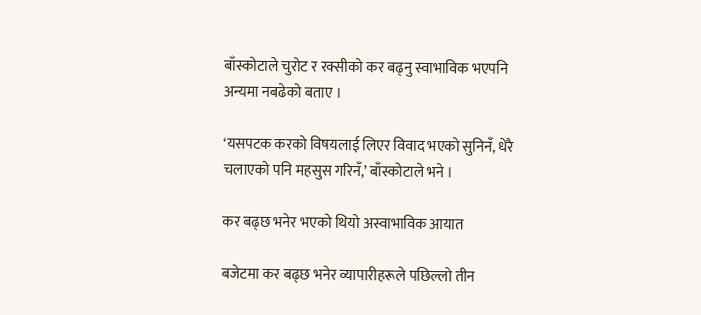बाँस्कोटाले चुरोट र रक्सीको कर बढ्नु स्वाभाविक भएपनि अन्यमा नबढेको बताए ।

‘यसपटक करको विषयलाई लिएर विवाद भएको सुनिनँ, धेरै चलाएको पनि महसुस गरिनँ,’ बाँस्कोटाले भने ।

कर बढ्छ भनेर भएको थियो अस्वाभाविक आयात

बजेटमा कर बढ्छ भनेर व्यापारीहरूले पछिल्लो तीन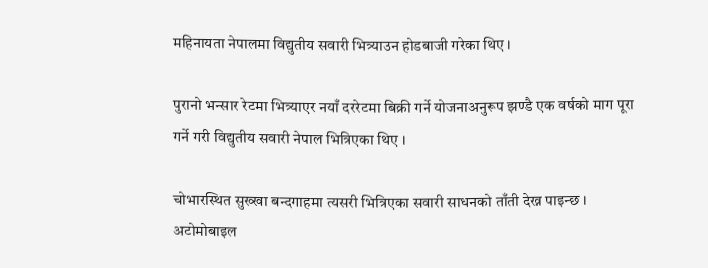महिनायता नेपालमा विद्युतीय सवारी भित्र्याउन होडबाजी गरेका थिए ।

पुरानो भन्सार रेटमा भित्र्याएर नयाँ दररेटमा बिक्री गर्ने योजनाअनुरूप झण्डै एक वर्षको माग पूरा गर्ने गरी विद्युतीय सवारी नेपाल भित्रिएका थिए ।

चोभारस्थित सुख्खा बन्दगाहमा त्यसरी भित्रिएका सवारी साधनको ताँती देख्न पाइन्छ । अटोमोबाइल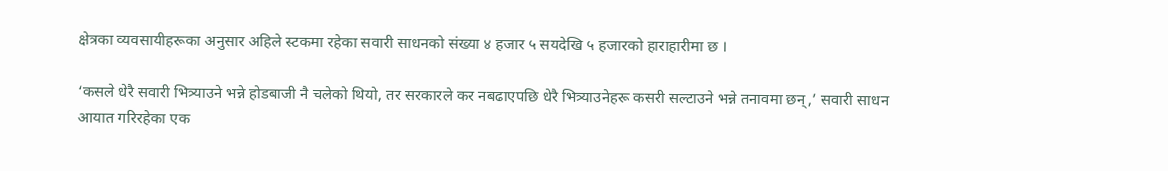क्षेत्रका व्यवसायीहरूका अनुसार अहिले स्टकमा रहेका सवारी साधनको संख्या ४ हजार ५ सयदेखि ५ हजारको हाराहारीमा छ ।

‘कसले धेरै सवारी भित्र्याउने भन्ने होडबाजी नै चलेको थियो, तर सरकारले कर नबढाएपछि धेरै भित्र्याउनेहरू कसरी सल्टाउने भन्ने तनावमा छन्,’ सवारी साधन आयात गरिरहेका एक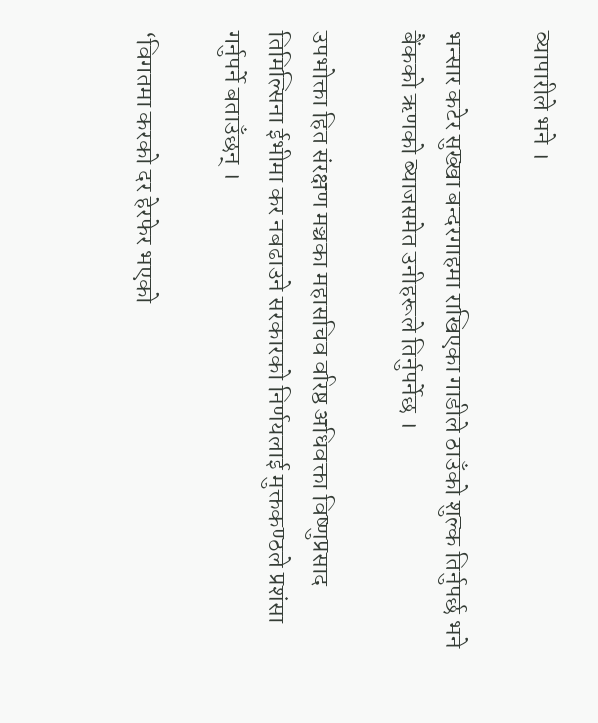व्यापारीले भने ।

भन्सार कटेर सुख्खा बन्दरगाहमा राखिएका गाडीले ठाउँको शुल्क तिर्नुपर्छ भने बैंकको ऋणको ब्याजसमेत उनीहरूले तिर्नुपर्नेछ ।

उपभोक्ता हित संरक्षण मञ्चका महासचिव वरिष्ठ अधिवक्ता विष्णुप्रसाद तिमिल्सिना ईभीमा कर नबढाउने सरकारको निर्णयलाई मुक्तकण्ठले प्रशंसा गर्नुपर्ने बताउँछन् ।

‘विगतमा करको दर हेरफेर भएको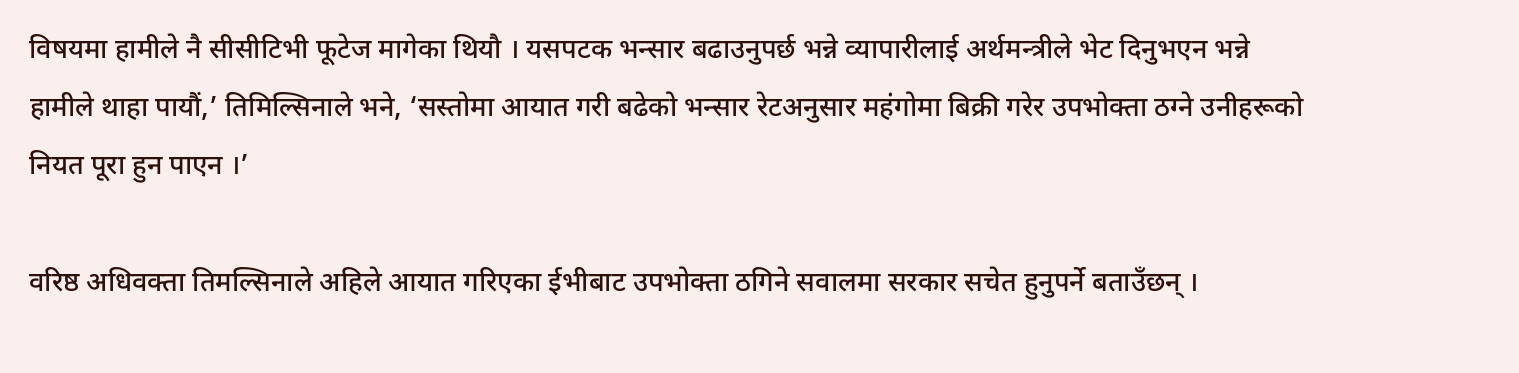विषयमा हामीले नै सीसीटिभी फूटेज मागेका थियौ । यसपटक भन्सार बढाउनुपर्छ भन्ने व्यापारीलाई अर्थमन्त्रीले भेट दिनुभएन भन्ने हामीले थाहा पायौं,’ तिमिल्सिनाले भने, ‘सस्तोमा आयात गरी बढेको भन्सार रेटअनुसार महंगोमा बिक्री गरेर उपभोक्ता ठग्ने उनीहरूको नियत पूरा हुन पाएन ।’

वरिष्ठ अधिवक्ता तिमल्सिनाले अहिले आयात गरिएका ईभीबाट उपभोक्ता ठगिने सवालमा सरकार सचेत हुनुपर्ने बताउँछन् ।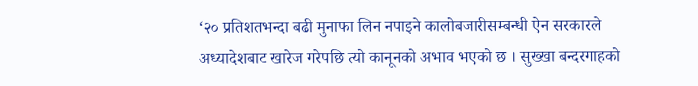‘२० प्रतिशतभन्दा बढी मुनाफा लिन नपाइने कालोबजारीसम्बन्धी ऐन सरकारले अध्यादेशबाट खारेज गरेपछि त्यो कानूनको अभाव भएको छ । सुख्खा बन्दरगाहको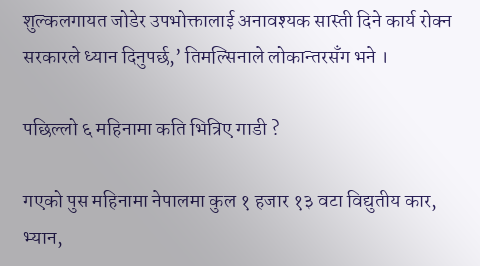शुल्कलगायत जोडेर उपभोक्तालाई अनावश्यक सास्ती दिने कार्य रोक्न सरकारले ध्यान दिनुपर्छ,’ तिमल्सिनाले लोकान्तरसँग भने ।

पछिल्लो ६ महिनामा कति भित्रिए गाडी ?

गएको पुस महिनामा नेपालमा कुल १ हजार १३ वटा विद्युतीय कार, भ्यान,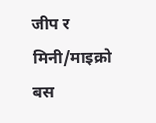जीप र  मिनी/माइक्रो बस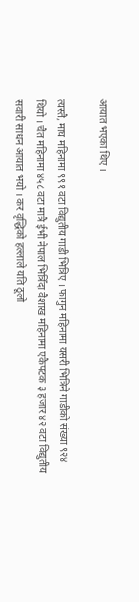आयात भएका थिए ।

त्यस्तै, माघ महिनामा ९९१ वटा विद्युतीय गाडी भित्रिए । फागुन महिनामा यसरी भित्रिने गाडीको संख्या ९२४ थियो । चैत महिनामा ४५८ वटा मात्रै ईभी नेपाल भित्रिँदा वैशाख महिनामा एकैपटक ३ हजार ४२ वटा विद्युतीय सवारी साधन आयात भयो । कर वृद्धिको हल्लाले यति ठूलो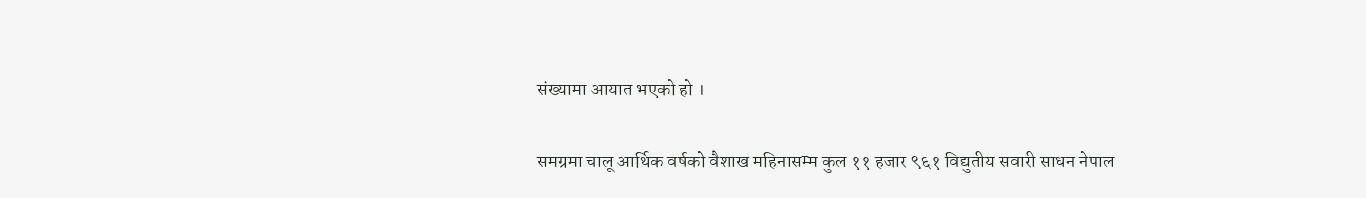संख्यामा आयात भएको हो ।

समग्रमा चालू आर्थिक वर्षको वैशाख महिनासम्म कुल ११ हजार ९६१ विद्युतीय सवारी साधन नेपाल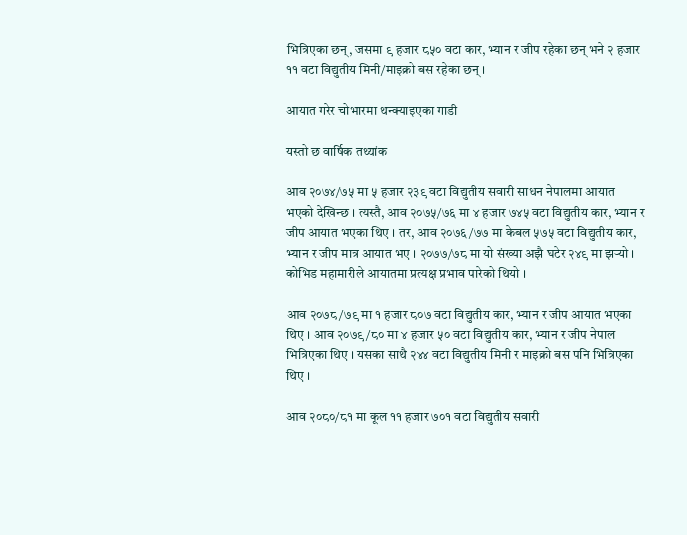भित्रिएका छन्, जसमा ९ हजार ८५० वटा कार, भ्यान र जीप रहेका छन् भने २ हजार ११ वटा विद्युतीय मिनी/माइक्रो बस रहेका छन् ।

आयात गरेर चोभारमा थन्क्याइएका गाडी

यस्तो छ वार्षिक तथ्यांक

आव २०७४/७५ मा ५ हजार २३९ वटा विद्युतीय सवारी साधन नेपालमा आयात भएको देखिन्छ । त्यस्तै, आव २०७५/७६ मा ४ हजार ७४५ वटा विद्युतीय कार, भ्यान र जीप आयात भएका थिए । तर, आव २०७६/७७ मा केबल ५७५ वटा विद्युतीय कार, भ्यान र जीप मात्र आयात भए । २०७७/७८ मा यो संख्या अझै घटेर २४९ मा झर्‍यो । कोभिड महामारीले आयातमा प्रत्यक्ष प्रभाव पारेको थियो ।

आव २०७८/७९ मा १ हजार ८०७ वटा विद्युतीय कार, भ्यान र जीप आयात भएका थिए । आव २०७९/८० मा ४ हजार ५० वटा विद्युतीय कार, भ्यान र जीप नेपाल भित्रिएका थिए । यसका साथै २४४ वटा विद्युतीय मिनी र माइक्रो बस पनि भित्रिएका थिए ।

आव २०८०/८१ मा कूल ११ हजार ७०१ वटा विद्युतीय सवारी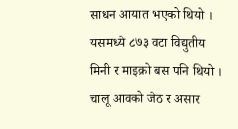साधन आयात भएको थियो । यसमध्ये ८७३ वटा विद्युतीय मिनी र माइक्रो बस पनि थियो । चालू आवको जेठ र असार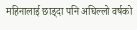महिनालाई छाड्दा पनि अघिल्लो वर्षको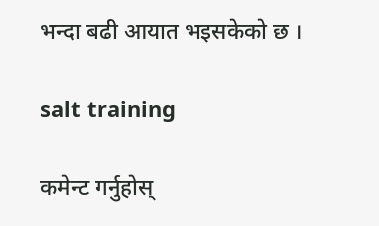भन्दा बढी आयात भइसकेको छ ।

salt training

कमेन्ट गर्नुहोस्